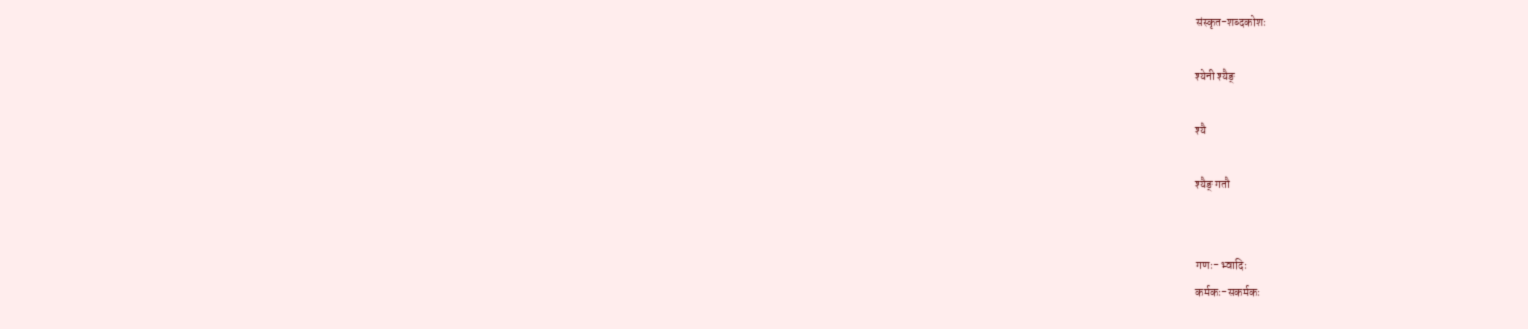संस्कृत-शब्दकोशः

श्येनी श्यैङ्

श्यै

श्यैङ् गतौ


गणः- भ्वादिः
कर्मकः-सकर्मकः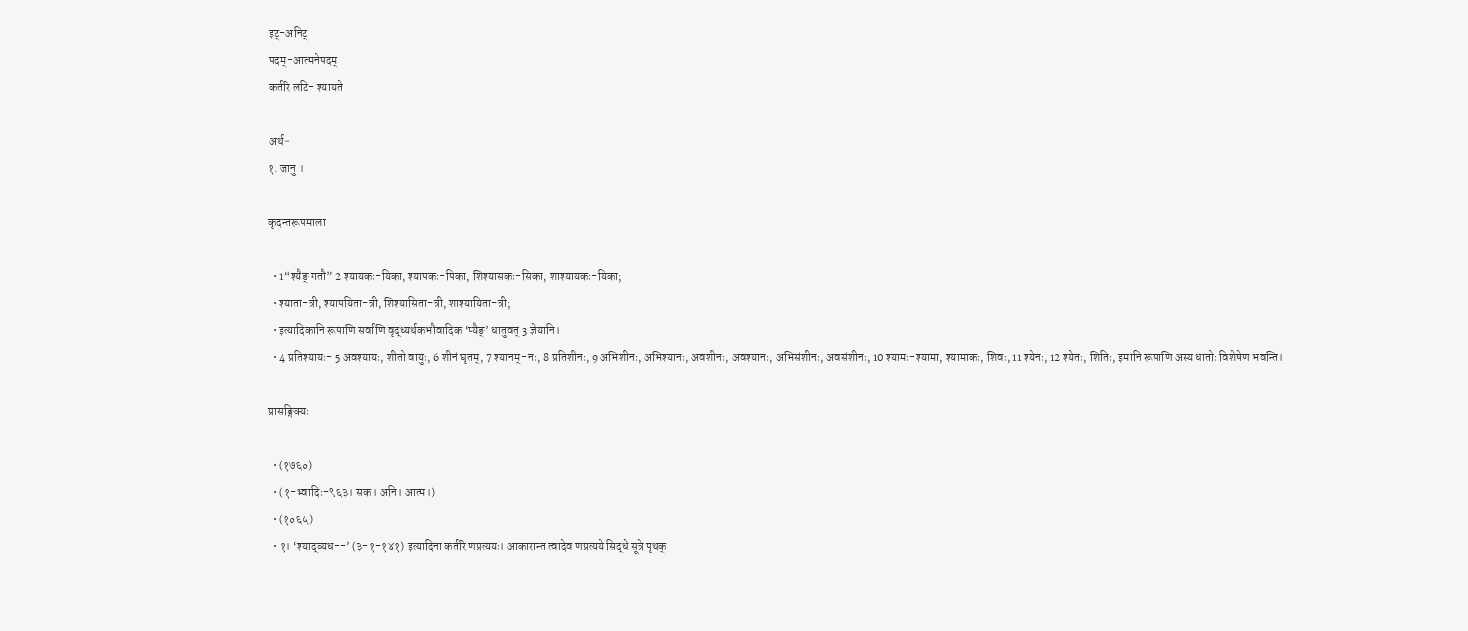इट्-अनिट्
पदम्-आत्मनेपदम्
कर्तरि लटि- श्यायते

अर्थ−
१. जानु ।

कृदन्तरूपमाला

  • 1“श्यैङ् गतौ” 2 श्यायकः-यिका, श्यापकः-पिका, शिश्यासकः-सिका, शाश्यायकः-यिका;
  • श्याता-त्री, श्यापयिता-त्री, शिश्यासिता-त्री, शाश्यायिता-त्री;
  • इत्यादिकानि रूपाणि सर्वाणि वृद्ध्यर्थकभौवादिक ‘प्यैङ्’ धातुवत् 3 ज्ञेयानि।
  • 4 प्रतिश्यायः- 5 अवश्यायः, शीतो वायुः, 6 शीनं घृतम्, 7 श्यानम्-नः, 8 प्रतिशीनः, 9 अभिशीनः, अभिश्यानः, अवशीनः, अवश्यानः, अभिसंशीनः, अवसंशीनः, 10 श्यामः-श्यामा, श्यामाकः, शिवः, 11 श्येनः, 12 श्येतः, शितिः, इमानि रूपाणि अस्य धातोः विशेषेण भवन्ति।

प्रासङ्गिक्यः

  • (१७६०)
  • (१-भ्वादिः-९६३। सक। अनि। आत्म।)
  • (१०६५)
  • १। ‘श्याद्व्यध--’ (३-१-१४१) इत्यादिना कर्तरि णप्रत्ययः। आकारान्त त्वादेव णप्रत्यये सिद्धे सूत्रे पृथक्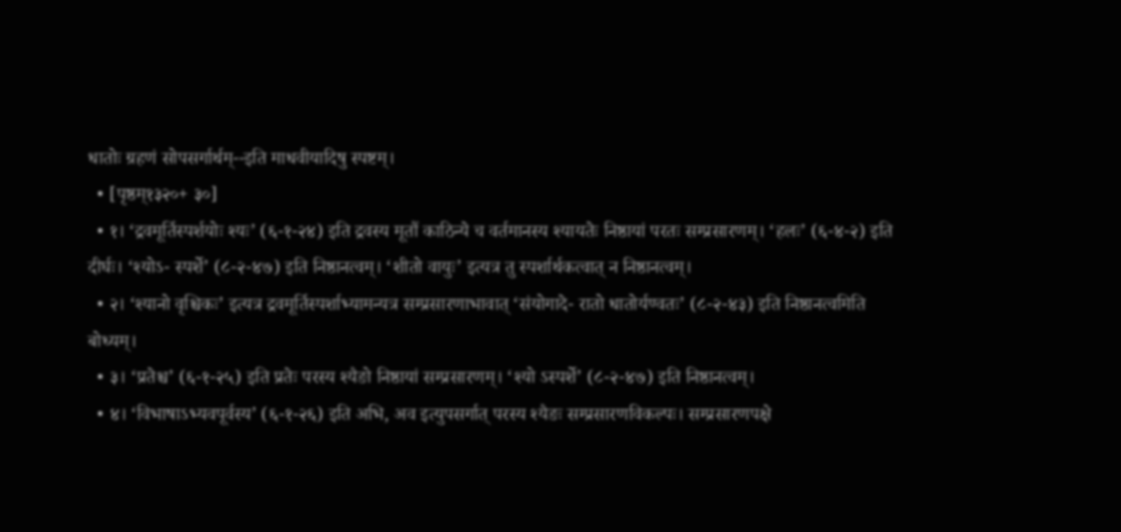धातोः ग्रहणं सोपसर्गार्थम्--इति माधवीयादिषु स्पष्टम्।
  • [पृष्ठम्१३२०+ ३०]
  • १। ‘द्रवमूर्तिस्पर्शयोः श्यः’ (६-१-२४) इति द्रवस्य मूतौं काठिन्ये च वर्तमानस्य श्यायतेः निष्ठायां परतः सम्प्रसारणम्। ‘हलः’ (६-४-२) इति दीर्घः। ‘श्योऽ- स्पर्शे’ (८-२-४७) इति निष्ठानत्वम्। ‘शीतो वायुः’ इत्यत्र तु स्पर्शार्थकत्वात् न निष्ठानत्वम्।
  • २। ‘श्यानो वृश्चिकः’ इत्यत्र द्रवमूर्तिस्पर्शाभ्यामन्यत्र सम्प्रसारणाभावात् ‘संयोगादे- रातो धातोर्यण्वतः’ (८-२-४३) इति निष्ठानत्वमिति बोध्यम्।
  • ३। ‘प्रतेश्च’ (६-१-२५) इति प्रतेः परस्य श्यैङो निष्ठायां सम्प्रसारणम्। ‘श्यो ऽस्पर्शे’ (८-२-४७) इति निष्ठानत्वम्।
  • ४। ‘विभाषाऽभ्यवपूर्वस्य’ (६-१-२६) इति अभि, अव इत्युपसर्गात् परस्य श्यैङः सम्प्रसारणविकल्पः। सम्प्रसारणपक्षे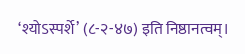‘श्योऽस्पर्शे’ (८-२-४७) इति निष्ठानत्वम्।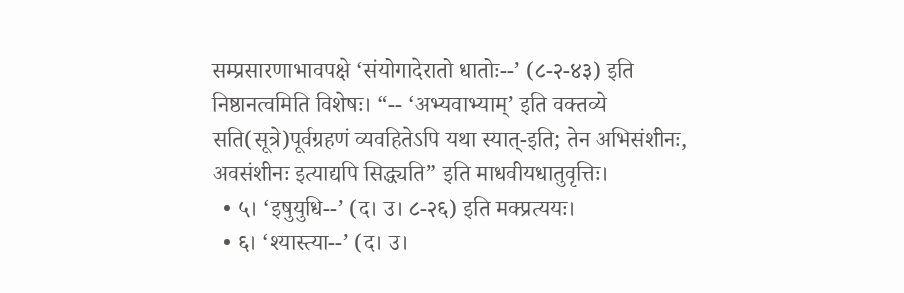सम्प्रसारणाभावपक्षे ‘संयोगादेरातो धातोः--’ (८-२-४३) इति निष्ठानत्वमिति विशेषः। “-- ‘अभ्यवाभ्याम्’ इति वक्तव्ये सति(सूत्रे)पूर्वग्रहणं व्यवहितेऽपि यथा स्यात्-इति; तेन अभिसंशीनः, अवसंशीनः इत्याद्यपि सिद्ध्यति” इति माधवीयधातुवृत्तिः।
  • ५। ‘इषुयुधि--’ (द। उ। ८-२६) इति मक्प्रत्ययः।
  • ६। ‘श्यास्त्या--’ (द। उ।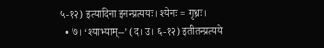५-१२) इत्यादिना इनन्प्रत्ययः। श्येनः = गृध्रः।
  • ७। ‘श्याभ्याम्--’ (द। उ। ६-१२) इतीतन्प्रत्यये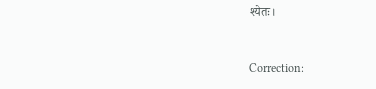श्येतः।



Correction: